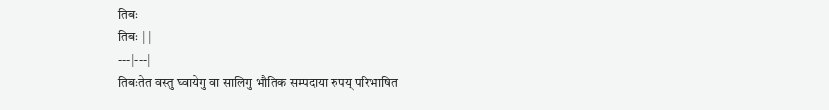तिबः
तिबः | |
---|---|
तिबःतेत वस्तु घ्वायेगु वा सालिगु भौतिक सम्पदाया रुपय् परिभाषित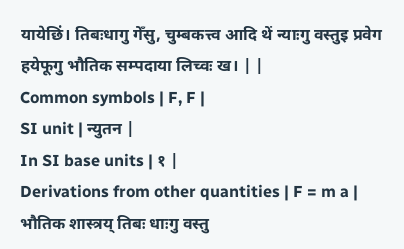यायेछिं। तिबःधागु गेँसु, चुम्बकत्त्व आदि थें न्याःगु वस्तुइ प्रवेग हयेफूगु भौतिक सम्पदाया लिच्वः ख। | |
Common symbols | F, F |
SI unit | न्युतन |
In SI base units | १ |
Derivations from other quantities | F = m a |
भौतिक शास्त्रय् तिबः धाःगु वस्तु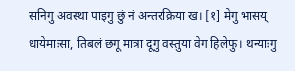सनिगु अवस्था पाइगु छुं नं अन्तरक्रिया ख। [१] मेगु भासय् धायेमाःसा, तिबलं छगू मात्रा दूगु वस्तुया वेग हिलेफु। थन्याःगु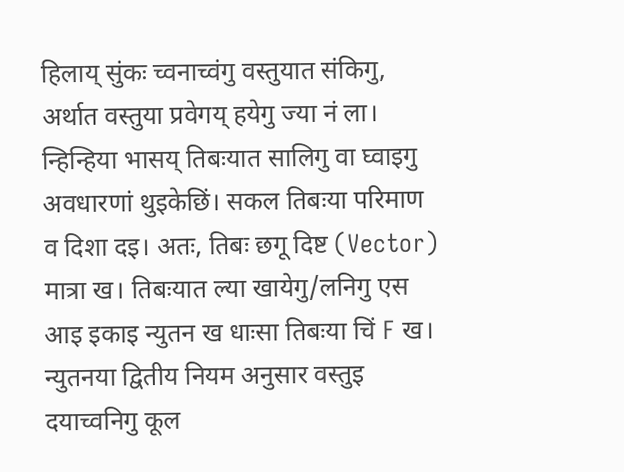हिलाय् सुंकः च्वनाच्वंगु वस्तुयात संकिगु, अर्थात वस्तुया प्रवेगय् हयेगु ज्या नं ला। न्हिन्हिया भासय् तिबःयात सालिगु वा घ्वाइगु अवधारणां थुइकेछिं। सकल तिबःया परिमाण व दिशा दइ। अतः, तिबः छगू दिष्ट (Vector) मात्रा ख। तिबःयात ल्या खायेगु/लनिगु एस आइ इकाइ न्युतन ख धाःसा तिबःया चिं F ख।
न्युतनया द्वितीय नियम अनुसार वस्तुइ दयाच्वनिगु कूल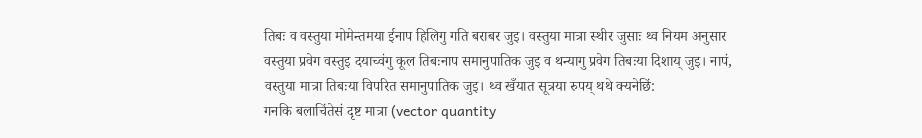तिबः व वस्तुया मोमेन्तमया ईनाप हिलिगु गति बराबर जुइ। वस्तुया मात्रा स्थीर जुसाः थ्व नियम अनुसार वस्तुया प्रवेग वस्तुइ दयाच्वंगु कूल तिबःनाप समानुपातिक जुइ व थन्यागु प्रवेग तिबःया दिशाय् जुइ। नापं, वस्तुया मात्रा तिबःया विपरित समानुपातिक जुइ। थ्व खँयात सूत्रया रुपय् थथे क्यनेछिं:
गनकि बलाचिंतेसं दृष्ट मात्रा (vector quantity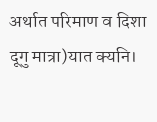अर्थात परिमाण व दिशा दूगु मात्रा)यात क्यनि।